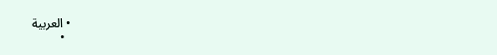• العربية
  •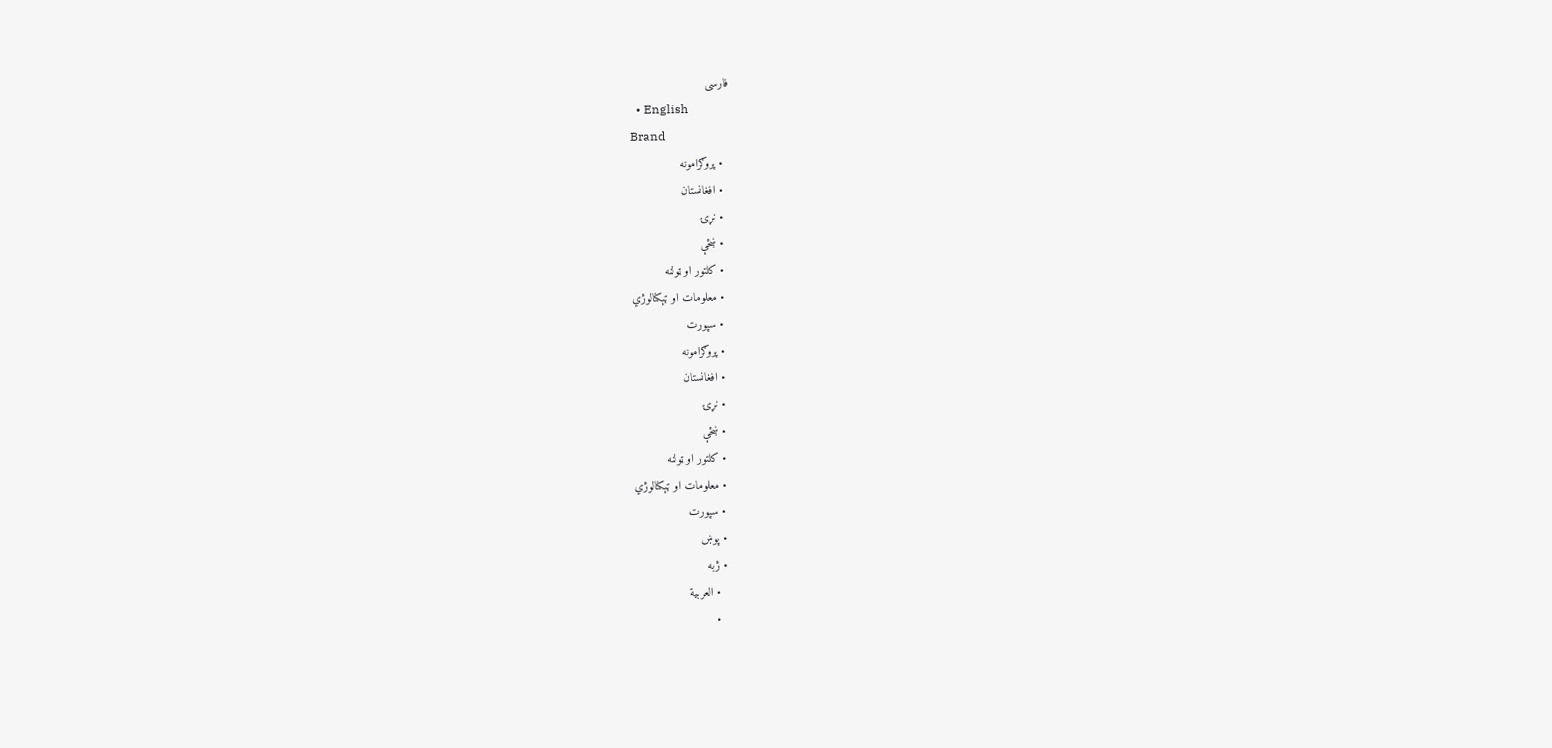فارسی
  • English
Brand
  • پروګرامونه
  • افغانستان
  • نړۍ
  • ښځې
  • کلتور او ټولنه
  • معلومات او ټېکنالوژي
  • سپورت
  • پروګرامونه
  • افغانستان
  • نړۍ
  • ښځې
  • کلتور او ټولنه
  • معلومات او ټېکنالوژي
  • سپورت
  • پوښ
  • ژبه
    • العربية
    •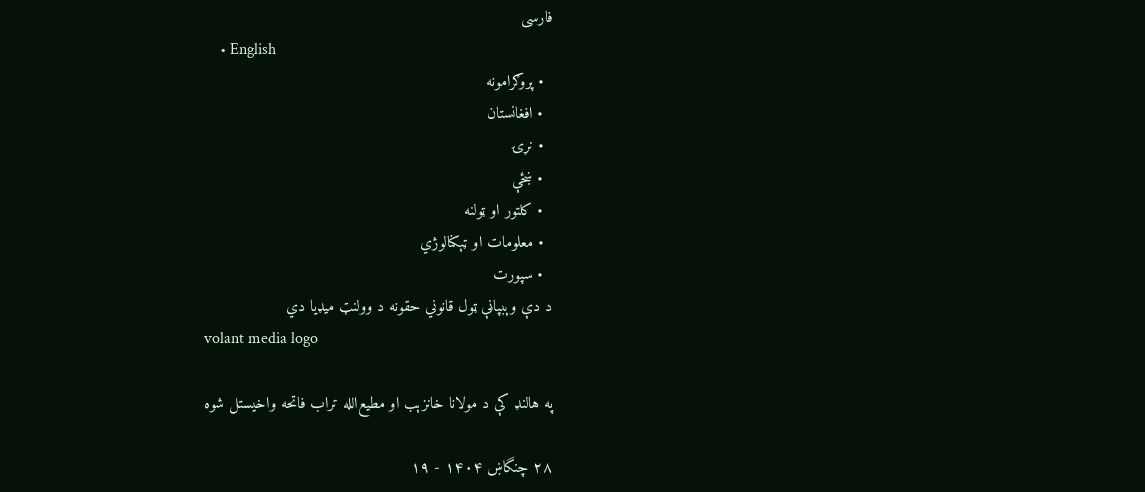فارسی
    • English
  • پروګرامونه
  • افغانستان
  • نړۍ
  • ښځې
  • کلتور او ټولنه
  • معلومات او ټېکنالوژي
  • سپورت
د دې وېبپاڼې ټول قانوني حقونه د وولنټ میډیا دي
volant media logo

په هالنډ کې د مولانا خانزېب او مطیع‌الله تراب فاتحه واخیستل شوه

۲۸ چنگاښ ۱۴۰۴ - ۱۹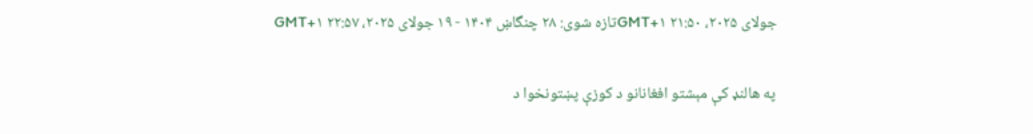جولای ۲۰۲۵، ۲۱:۵۰ GMT+۱تازه شوی: ۲۸ چنگاښ ۱۴۰۴ - ۱۹ جولای ۲۰۲۵، ۲۲:۵۷ GMT+۱

په هالنډ کې مېشتو افغانانو د کوزې پښتونخوا د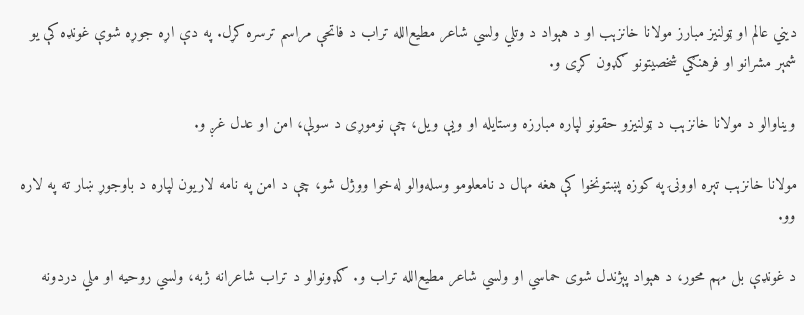دیني عالم او ټولنیز مبارز مولانا خانزېب او د هېواد د وتلي ولسي شاعر مطیع‌الله تراب د فاتحې مراسم ترسره کړل. په دې اړه جوړه شوې غونډه کې یو شمېر مشرانو او فرهنګي شخصیتونو ګډون کړی و.

ویناوالو د مولانا خانزېب د ټولنیزو حقونو لپاره مبارزه وستایله او ویې‌ ویل، چې نوموړی د سولې، امن او عدل غږ و.

مولانا خانزېب تېره اوونۍ په کوزه پښتونخوا کې هغه مهال د نامعلومو وسله‌والو له‌خوا ووژل شو، چې د امن په نامه لاریون لپاره د باوجوړ ښار ته په لاره وو.

د غونډې بل مهم محور، د هېواد پېژندل شوی حماسي او ولسي شاعر مطیع‌الله تراب و. ګډونوالو د تراب شاعرانه ژبه، ولسي روحیه او ملي دردونه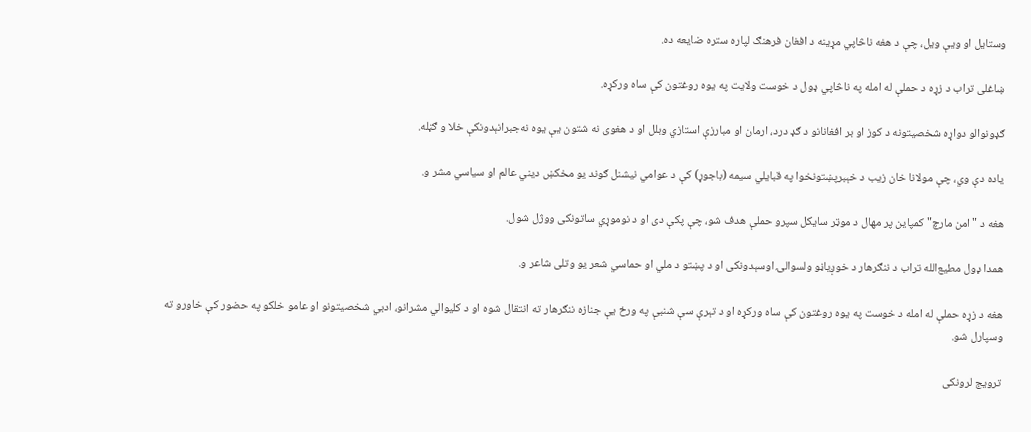وستایل او ویې‌ ویل، چې د هغه ناڅاپي مړینه د افغان فرهنګ لپاره ستره ضایعه ده.

ښاغلی تراب د زړه د حملې له امله په ناڅاپي ډول د خوست ولایت په یوه روغتون کې ساه ورکړه.

ګډونوالو دواړه شخصیتونه د کوز او بر افغانانو د ګډ درد، ارمان او مبارزې استازي وبلل او د هغوی نه شتون یې یوه نه‌جبرانېدونکې خلا و ګڼله.

یاده دې وي، چې مولانا خان زیب د خېبرپښتونخوا په قبایلي سیمه (باجوړ) کې د عوامي نیشنل ګوند یو مخکښ دیني عالم او سیاسي مشر و.

هغه د "امن مارچ" کمپاین پر مهال د موټر سایکل سپرو حملې هدف شو، چې پکې دی او د نوموړي ساتونکی ووژل شول.

همدا ډول مطیع‌الله تراب د ننګرهار د خوږیاڼو ولسوالۍ اوسېدونکی او د پښتو د ملي او حماسي شعر یو وتلی شاعر و.

هغه د زړه حملې له امله د خوست په یوه روغتون کې ساه ورکړه او د تېرې سې شنبې په ورځ یې جنازه ننګرهار ته انتقال شوه او د کلیوالي مشرانو، ادبي شخصیتونو او عامو خلکو په حضور کې خاورو ته وسپارل شو.

ترویج لرونکی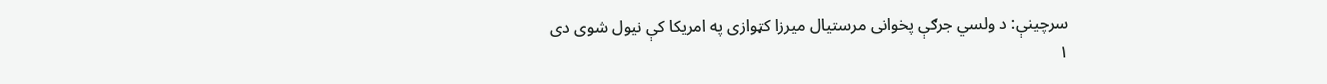سرچینې: د ولسي جرګې پخوانی مرستیال میرزا کټوازی په امریکا کې نیول شوی دی
۱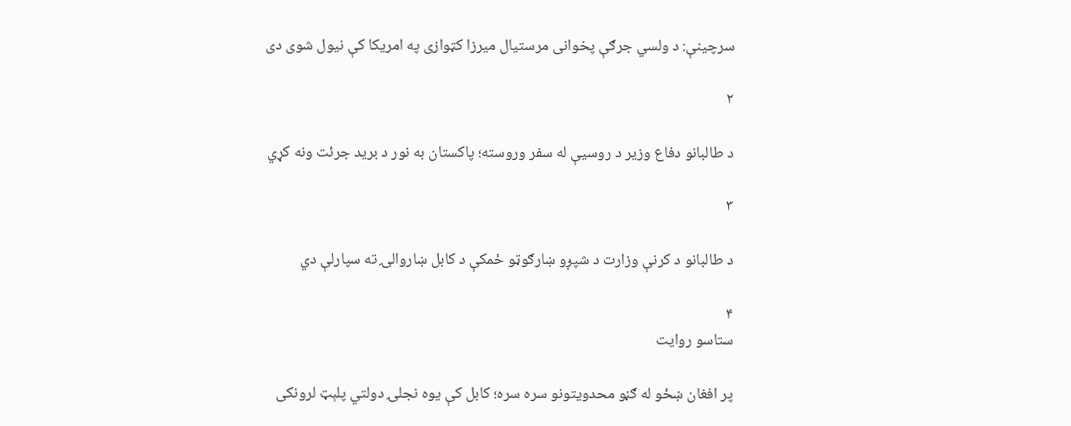سرچینې: د ولسي جرګې پخوانی مرستیال میرزا کټوازی په امریکا کې نیول شوی دی

۲

د طالبانو دفاع وزیر د روسیې له سفر وروسته؛ پاکستان به نور د برید جرئت ونه کړي

۳

د طالبانو د کرنې وزارت د شپږو ښارګوټو ځمکې د کابل ښاروالۍ ته سپارلې دي

۴
ستاسو روایت

پر افغان ښځو له ګڼو محدویتونو سره سره؛ کابل کې یوه نجلۍ دولتي پلېټ لرونکی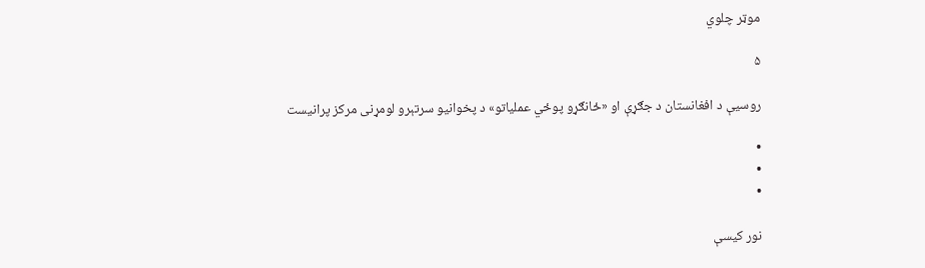موټر چلوي

۵

روسیې د افغانستان د جګړې او «ځانګړو پوځي عملیاتو» د پخوانیو سرتېرو لومړنی مرکز پرانیست

•
•
•

نور کیسې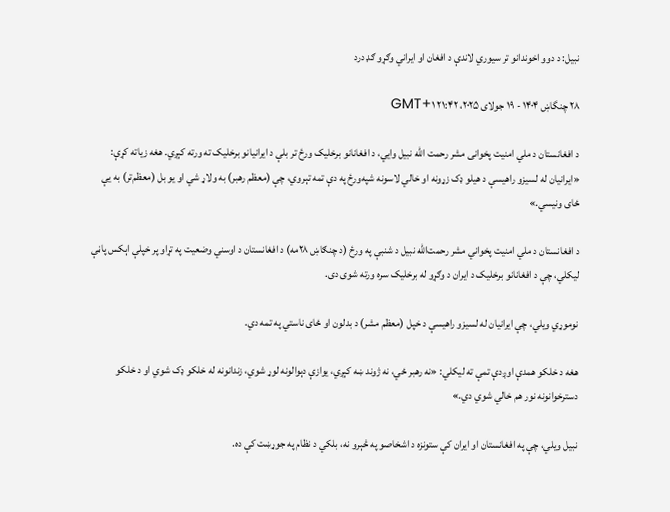نبیل: د دوو اخوندانو تر سیوري لاندې د افغان او ایراني وګړو ګډ درد

۲۸ چنگاښ ۱۴۰۴ - ۱۹ جولای ۲۰۲۵، ۲۱:۴۲ GMT+۱

د افغانستان د ملي امنیت پخوانی مشر رحمت الله نبیل وايي، د افغانانو برخلیک ورځ تر بلې د ایرانیانو برخلیک ته ورته کېږي. هغه زیاته کړې: «ایرانیان له لسیزو راهیسې د هیلو ډک زړونه او خالي لاسونه شپه‌ورځ په دې تمه تېروي، چې (معظم رهبر) به ولاړ شي او یو بل (معظم‌تر) به یې ځای ونیسي.»

د افغانستان د ملي امنیت پخواني مشر رحمت‌الله نبیل د شنبې په ورځ (د چنګاښ ۲۸مه) د افغانستان د اوسني وضعیت په تړاو پر خپلې اېکس پاڼې لیکلي، چې د افغانانو برخلیک د ایران د وګړو له برخلیک سره ورته شوی دی.

نوموړي ویلي، چې ایرانیان له لسیزو راهیسې د خپل (معظم مشر) د بدلون او ځای ناستي په تمه دي.

هغه د خلکو همدې اوږدې تمې ته لیکلي: «نه رهبر ځي، نه ژوند ښه کېږي، یوازې دېوالونه لوړ شوي، زندانونه له خلکو ډک شوي او د خلکو دسترخوانونه نور هم خالي شوي دي.»

نبيل ویلي، چې په افغانستان او ایران کې ستونزه د اشخاصو په څېرو نه، بلکي د نظام په جوړښت کې ده.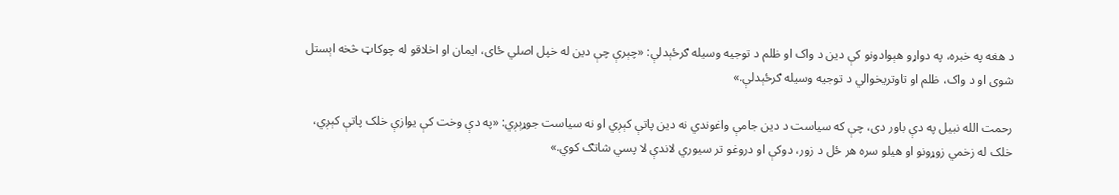د هغه په خبره، په دواړو هېوادونو کې دین د واک او ظلم د توجیه وسیله ګرځېدلې: «چېرې چې دین له خپل اصلي ځای، ایمان او اخلاقو له چوکاټ څخه اېستل شوی او د واک، ظلم او تاوتريخوالي د توجیه وسیله ګرځېدلې.»

رحمت الله نبیل په دې باور دی، چې که سیاست د دین جامې واغوندي نه دین پاتې کېږي او نه سیاست جوړېږي: «په دې وخت کې یوازې خلک پاتې کېږي، خلک له زخمي زوړونو او هیلو سره هر ځل د زور، دوکې او دروغو تر سيوري لاندې لا پسي شاتګ کوي.»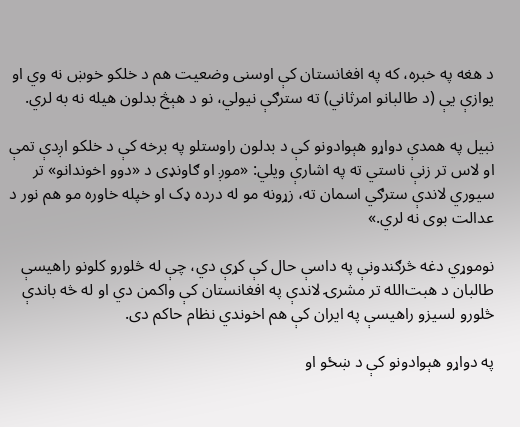د هغه په خبره، که په افغانستان کې اوسنی وضعیت هم د خلکو خوښ نه وي او یوازې يې (د طالبانو امرثاني) ته سترګې نیولي، نو د هېڅ بدلون هیله نه به لري.

نبيل په همدې دواړو هېوادونو کې د بدلون راوستلو په برخه کې د خلکو اږدې تمې او لاس تر زنې ناستي ته په اشارې ویلي: «موږ او ګاونډی د «دوو اخوندانو» تر سيوري لاندې سترګي اسمان ته، زړونه مو له درده ډک او خپله خاوره مو هم نور د عدالت بوی نه لري.»

نوموړي دغه څرګندونې په داسې حال کې کړې دي، چې له څلورو کلونو راهیسې طالبان د هبت‌الله تر مشرۍ لاندې په افغانستان کې واکمن دي او له څه باندې څلورو لسیزو راهیسې په ایران کې هم اخوندي نظام حاکم دی.

په دواړو هېوادونو کې د ښځو او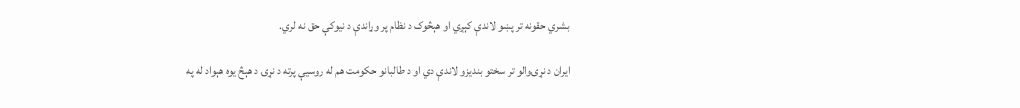بشري حقونه تر پښو لاندې کېږي او هېڅوک د نظام پر وړاندې د نیوکې حق نه لري.

ایران د نړۍوالو تر سختو بندیزو لاندې دي او د طالبانو حکومت هم له روسیې پرته د نړۍ د هېڅ یوه هېواد له په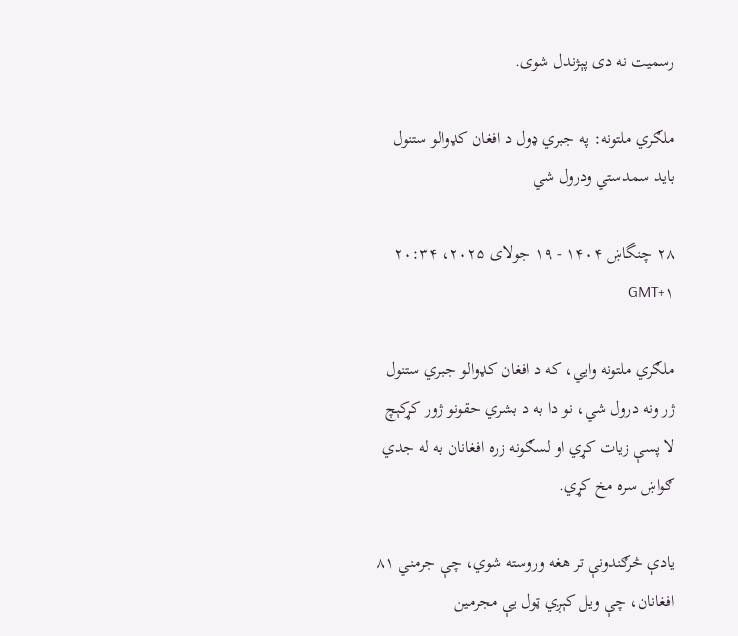رسمیت نه دی پېژندل شوی.

ملګري ملتونه: په جبري ډول د افغان کډوالو ستنول باید سمدستي ودرول شي

۲۸ چنگاښ ۱۴۰۴ - ۱۹ جولای ۲۰۲۵، ۲۰:۳۴ GMT+۱

ملګري ملتونه وایي، که د افغان کډوالو جبري ستنول ژر ونه درول شي، نو دا به د بشري حقونو ژور کړکېچ لا پسې زیات کړي او لسګونه زره افغانان به له جدي ګواښ سره مخ کړي.

یادې څرګندونې تر هغه وروسته شوي، چې جرمني ۸۱ افغانان، چې ویل کېږي ټول یې مجرمین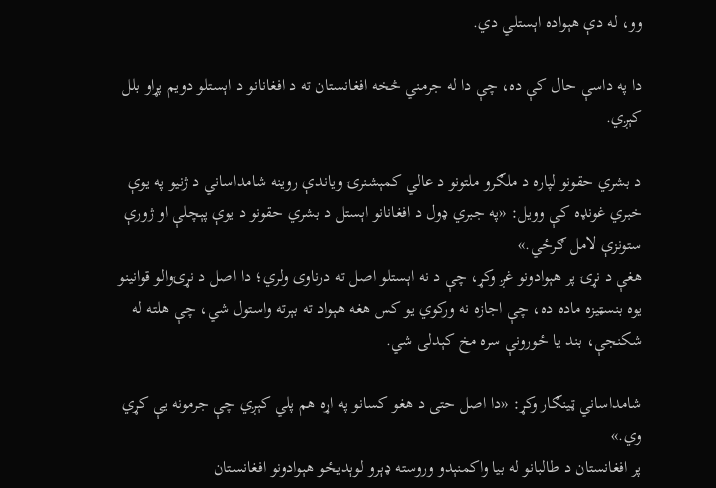وو، له دې هېواده اېستلي دي.

دا په داسې حال کې ده، چې دا له جرمني څخه افغانستان ته د افغانانو د اېستلو دویم پړاو بلل کېږي.

د بشري حقونو لپاره د ملګرو ملتونو د عالي کمېشنرۍ ویاندې روینه شامداساني د ژنیو په یوې خبري غونډه کې وویل: «په جبري ډول د افغانانو اېستل د بشري حقونو د یوې پېچلې او ژورې ستونزې لامل ګرځي.»
هغې د نړۍ پر هېوادونو غږ وکړ، چې د نه اېستلو اصل ته درناوی ولري؛ دا اصل د نړۍوالو قوانینو یوه بنسټیزه ماده ده، چې اجازه نه ورکوي یو کس هغه هېواد ته بېرته واستول شي، چې هلته له شکنجې، بند یا ځورونې سره مخ کېدلی شي.

شامداساني ټينګار وکړ: «دا اصل حتی د هغو کسانو په اړه هم پلي کېږي چې جرمونه یې کړي وي.»
پر افغانستان د طالبانو له بیا واکمنېدو وروسته ډېرو لوېدیځو هېوادونو افغانستان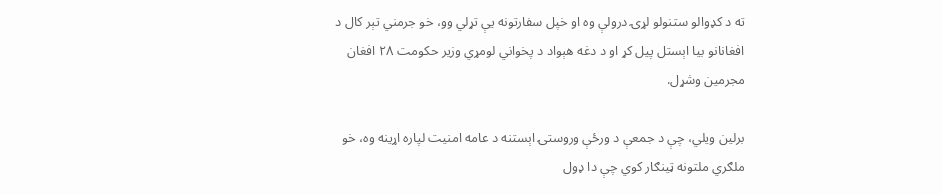ته د کډوالو ستنولو لړۍ درولې وه او خپل سفارتونه یې تړلي وو، خو جرمني تېر کال د افغانانو بیا اېستل پیل کړ او د دغه هېواد د پخواني لومړي وزیر حکومت ۲۸ افغان مجرمین وشړل.

برلین ویلي، چې د جمعې د ورځې وروستۍ اېستنه د عامه امنیت لپاره اړینه وه، خو ملګري ملتونه ټينګار کوي چې دا ډول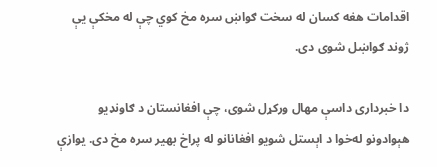اقدامات هغه کسان له سخت ګواښ سره مخ کوي چې له مخکې یې ژوند ګواښل شوی دی.

دا خبرداری داسې مهال ورکړل شوی، چې افغانستان د ګاونډیو هېوادونو له‌خوا د اېستل شویو افغانانو له پراخ بهیر سره مخ دی. یوازې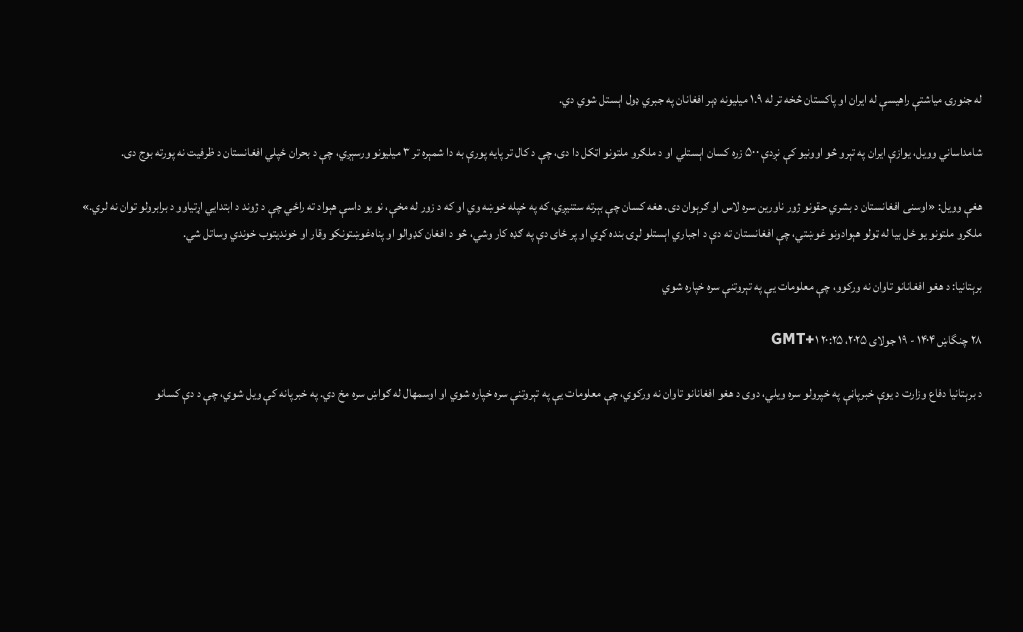له جنورۍ میاشتې راهیسې له ایران او پاکستان څخه تر له ۱.۹ میلیونه ډېر افغانان په جبري ډول اېستل شوي دي.

شامداساني وویل، یوازې ایران په تېرو څو اوونیو کې نږدې ۵۰۰ زره کسان اېستلي او د ملګرو ملتونو اټکل دا دی، چې د کال تر پایه پورې به دا شمېره تر ۳ میلیونو ورسېږي، چې د بحران ځپلي افغانستان د ظرفيت نه پورته بوج دی.

هغې وویل: «اوسنی افغانستان د بشري حقونو ژور ناورین سره لاس او ګرېوان دی. هغه کسان چې بېرته ستنیږي، که په خپله خوښه وي او که د زور له مخې، نو یو داسې هېواد ته راځي چې د ژوند د ابتدایي اړتیاوو د برابرولو توان نه لري.»
ملګرو ملتونو یو ځل بیا له ټولو هېوادونو غوښتي، چې افغانستان ته دې د اجباري اېستلو لړۍ بنده کړي او پر ځای دې په ګډه کار وشي، څو د افغان کډوالو او پناه‌غوښتونکو وقار او خوندیتوب خوندي وساتل شي.

برېتانیا: د هغو افغانانو تاوان نه ورکوو، چې معلومات یې په تېروتنې سره خپاره شوي

۲۸ چنگاښ ۱۴۰۴ - ۱۹ جولای ۲۰۲۵، ۲۰:۲۵ GMT+۱

د برېتانیا دفاع وزارت د یوې خبرپاڼې په خپرولو سره ویلي، دوی د هغو افغانانو تاوان نه ورکوي، چې معلومات یې په تېروتنې سره خپاره شوي او اوسمهال له ګواښ سره مخ دي. په خبرپانه کې ویل شوي، چې د دې کسانو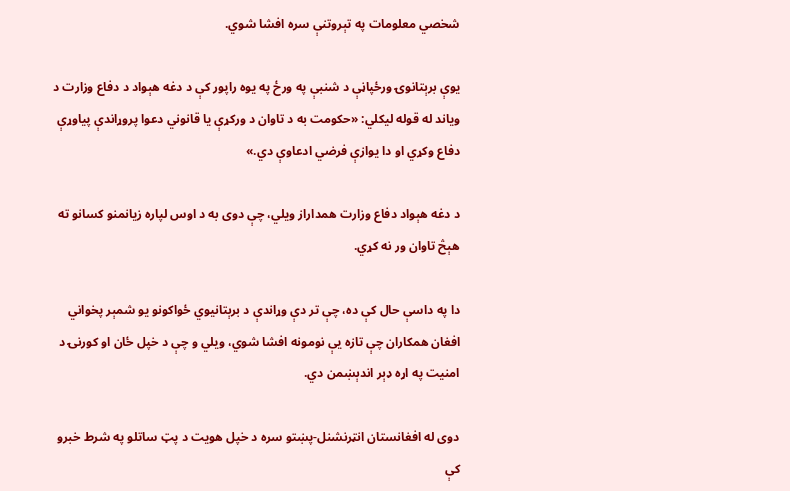شخصي معلومات په تېروتنې سره افشا شوي.

یوې برېتانوۍ ورځپاڼې د شنبې په ورځ په یوه راپور کې د دغه هېواد د دفاع وزارت د ویاند له قوله لیکلي: «حکومت به د تاوان د ورکړې یا قانوني دعوا پروړاندې پیاوړې دفاع وکړي او دا یوازې فرضي ادعاوې دي.»

د دغه هېواد دفاع وزارت همداراز ویلي، چې دوی به د اوس لپاره زیانمنو کسانو ته هېڅ تاوان ور نه کړي.

دا په داسې حال کې ده، چې تر دې وړاندې د برېتانیوي ځواکونو یو شمېر پخواني افغان همکاران چې تازه یې نومونه افشا شوي، ویلي و چې د خپل ځان او کورنۍ د امنیت په اړه ډېر اندېښمن دي.

دوی له افغانستان انټرنشنل-پښتو سره د خپل هویت د پټ ساتلو په شرط خبرو کې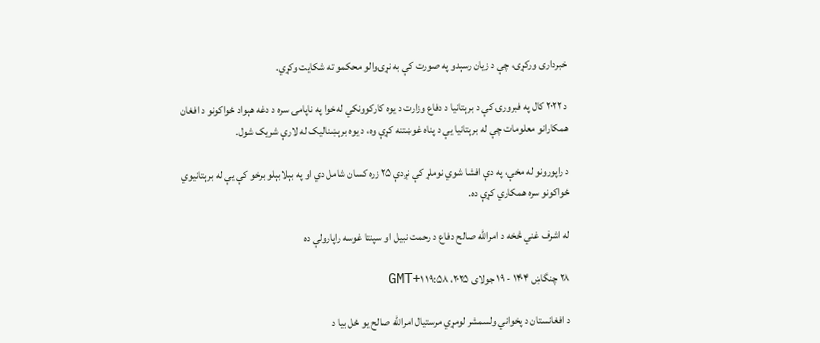خبرداری ورکړی، چې د زیان رسېدو په صورت کې به نړۍوالو محکمو ته شکایت وکړي.

د ۲۰۲۲ کال په فبرورۍ کې د برېتانیا د دفاع وزارت د یوه کارکوونکي له‌خوا په ناپامۍ سره د دغه هېواد ځواکونو د افغان همکارانو معلومات چې له برېتانیا یې د پناه غوښتنه کړې وه، د یوه برېښنالیک له لارې شریک شول.

د راپورونو له مخې، په دې افشا شوي نوملړ کې نږدې ۲۵ زره کسان شامل دي او په بېلابېلو برخو کې یې له برېتانیوي ځواکونو سره همکاري کړې ده.

له اشرف غني څخه د امرالله صالح دفاع د رحمت نبیل او سپنتا غوسه راپارولې ده

۲۸ چنگاښ ۱۴۰۴ - ۱۹ جولای ۲۰۲۵، ۱۹:۵۸ GMT+۱

د افغانستان د پخواني ولسمشر لومړي مرستیال امرالله صالح یو ځل بیا د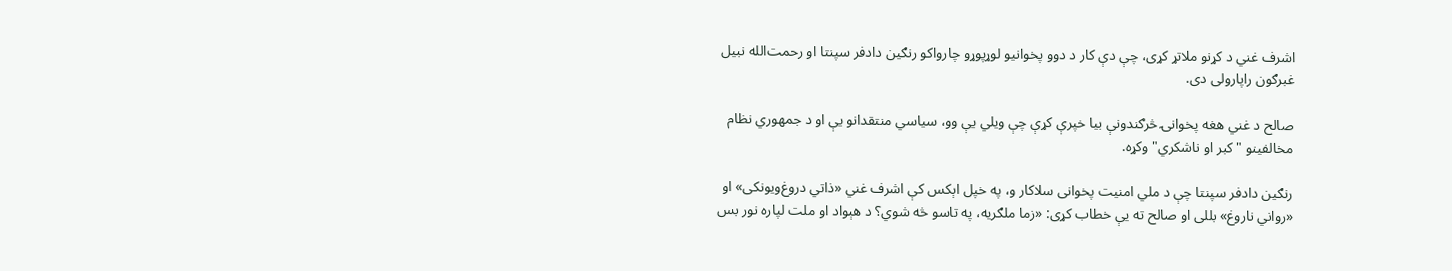اشرف غني د کړنو ملاتړ کړی، چې دې کار د دوو پخوانیو لوړپوړو چارواکو رنګین دادفر سپنتا او رحمت‌الله نبیل غبرګون راپارولی دی.

صالح د غني هغه پخوانۍ څرګندونې بیا خپرې کړې چې ویلي یې وو، سیاسي منتقدانو یې او د جمهوري نظام مخالفینو "کبر او ناشکري" وکړه.

رنګین دادفر سپنتا چې د ملي امنیت پخوانی سلاکار و، په خپل اېکس کې اشرف غني «ذاتي دروغ‌ویونکی» او «رواني ناروغ» بللی او صالح ته یې خطاب کړی: «زما ملګریه، په تاسو څه شوي؟ د هېواد او ملت لپاره نور بس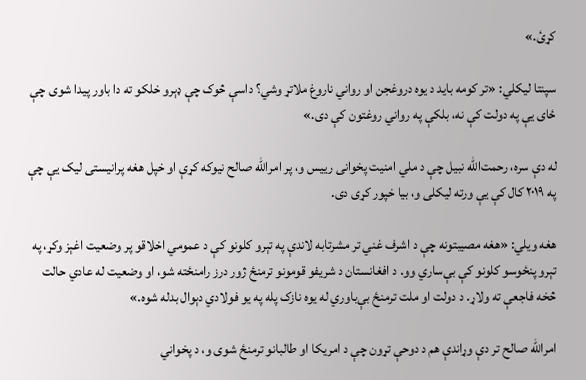کړئ.»

سپنتا لیکلي: «تر کومه باید د یوه دروغجن او رواني ناروغ ملاتړ وشي؟ داسې څوک چې ډېرو خلکو ته دا باور پیدا شوی چې ځای یې په دولت کې نه، بلکې په رواني روغتون کې دی.»

له دې سره، رحمت‌الله نبیل چې د ملي امنیت پخوانی رییس و، پر امرالله صالح نیوکه کړې او خپل هغه پرانیستی لیک یې چې په ۲۰۱۹ کال کې یې ورته لیکلی و، بیا خپور کړی دی.

هغه ویلي: «هغه مصیبتونه چې د اشرف غني تر مشرتابه لاندې په تېرو کلونو کې د عمومي اخلاقو پر وضعیت اغېز وکړ، په تېرو پنځوسو کلونو کې بې‌ساري وو. د افغانستان د شریفو قومونو ترمنځ ژور درز رامنځته شو، او وضعیت له عادي حالت څخه فاجعې ته ولاړ. د دولت او ملت ترمنځ بې‌باوري له یوه نازک پله په یو فولادي دېوال بدله شوه.»

امرالله صالح تر دې وړاندې هم د دوحې تړون چې د امریکا او طالبانو ترمنځ شوی و، د پخواني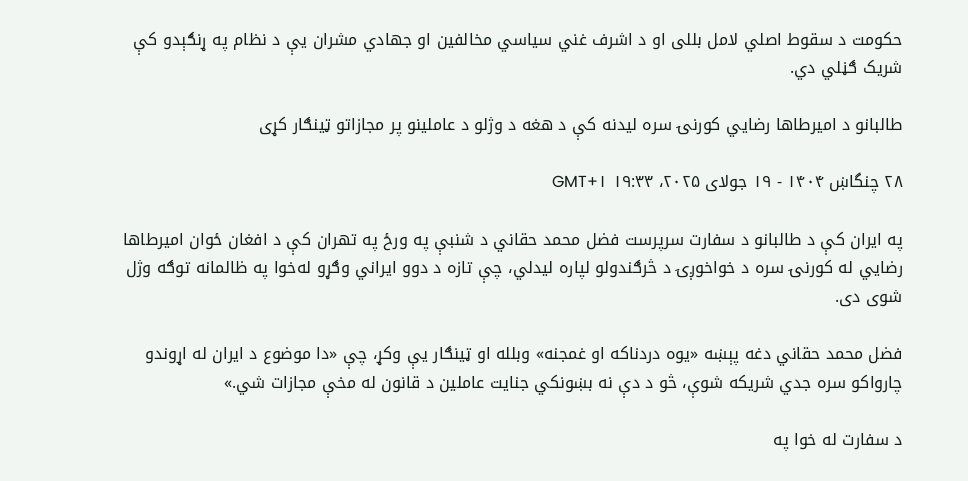حکومت د سقوط اصلي لامل بللی او د اشرف غني سیاسي مخالفین او جهادي مشران یې د نظام په ړنګېدو کې شریک ګڼلي دي.

طالبانو د امیرطاها رضایي کورنۍ سره لیدنه کې د هغه د وژلو د عاملینو پر مجازاتو ټینګار کړی

۲۸ چنگاښ ۱۴۰۴ - ۱۹ جولای ۲۰۲۵، ۱۹:۳۳ GMT+۱

په ایران کې د طالبانو د سفارت سرپرست فضل محمد حقاني د شنبې په ورځ په تهران کې د افغان ځوان امیرطاها رضایي له کورنۍ سره د خواخوږۍ د څرګندولو لپاره لیدلي، چې تازه د دوو ایراني وګړو له‌خوا په ظالمانه توګه وژل شوی دی.

فضل محمد حقاني دغه پېښه «یوه دردناکه او غمجنه» وبلله او ټینګار یې وکړ، چې «دا موضوع د ایران له اړوندو چارواکو سره جدي شریکه شوې، څو د دې نه بښونکي جنایت عاملین د قانون له مخې مجازات شي.»

د سفارت له خوا په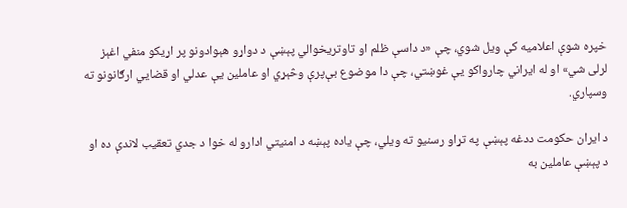خپره شوې اعلامیه کې ویل شوي، چې «د داسې ظلم او تاوتریخوالي پېښې د دواړو هېوادونو پر اړیکو منفي اغېز لرلی شي» او له ایراني چارواکو یې غوښتي، چې دا موضوع بې‌پرې وڅېړي او عاملین یې عدلي او قضايي ارګانونو ته وسپاري.

د ایران حکومت ددغه پېښې په تړاو رسنیو ته ویلي، چې یاده پېښه د امنیتي ادارو له خوا د جدي تعقیب لاندې ده او د پېښې عاملین به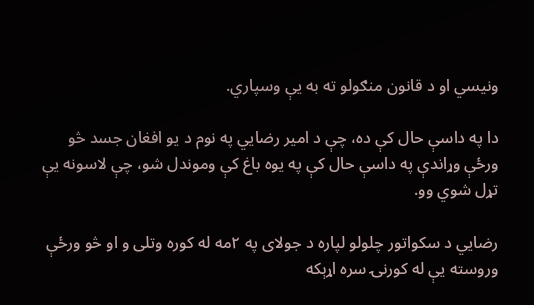ونیسي او د قانون منګولو ته به یې وسپاري.

دا په داسې حال کې ده، چې د امیر رضايي په نوم د یو افغان جسد څو ورځې وړاندې په داسې حال کې په یوه باغ کې وموندل شو، چې لاسونه یې تړل شوي وو.

رضايي د سکواتور چلولو لپاره د جولای په ۲مه له کوره وتلی و او څو ورځې وروسته یې له کورنۍ سره اړېکه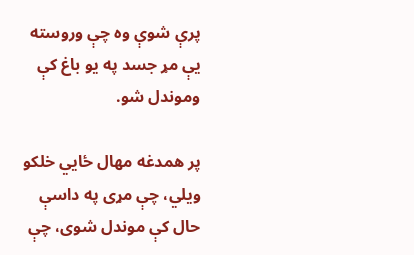پرې شوې وه چې وروسته یې مړ جسد په یو باغ کې وموندل شو.

پر همدغه مهال ځايي خلکو ویلي، چې مړی په داسې حال کې موندل شوی، چې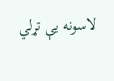لاسونه یې تړلي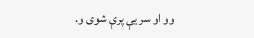وو او سر یې پرې شوی و.